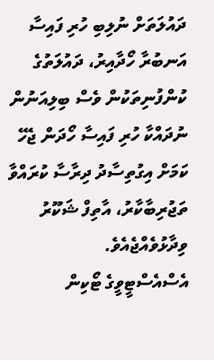ދައުލަތަށް ނުލިބި ހުރި ފައިސާ އަނބުރާ ހޯދާއިރު، ދައުލަތުގެ ކުންފުނިތަކުން ވެސް ބިލިއަނުން ނުދައްކާ ހުރި ފައިސާ ހޯދަން ޖެހޭ ކަމަށް އިގުތިސާދު ދިރާސާ ކުރައްވާ ތަޖުރިބާކާރު، އާތިފް ޝަކޫރު ވިދާޅުވެއްޖެއެވެ.
އެސްއެސްޓީވީގެ ޓޯކިން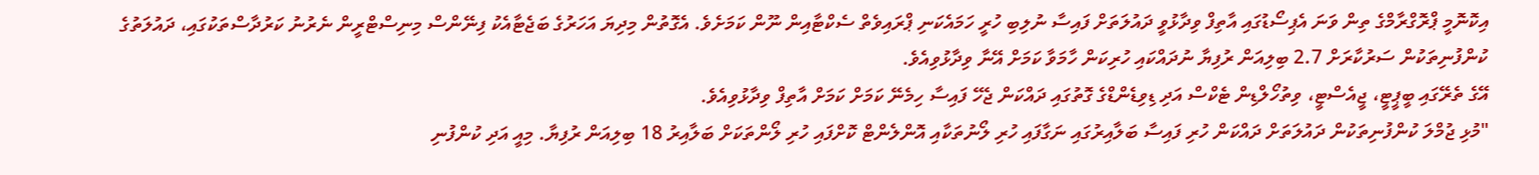އިކޮނޮމީ ޕްރޮގްރާމްގެ ތިން ވަނަ އެޕިސޯޑުގައި އާތިފް ވިދާޅުވީ ދައުލަތަށް ފައިސާ ނުލިބި ހުރީ ހަމައެކަނި ޕްރައިވެތް ސެކްޓާއިން ނޫން ކަމަށެވެ. އެގޮތުން މިދިޔަ އަހަރުގެ ބަޖެޓާއެކު ފިނޭންސް މިނިސްޓްރީން ނެރުނު ކަރުދާސްތަކުގައި، ދައުލަތުގެ ކުންފުނިތަކުން ސަރުކާރަށް 2.7 ބިލިއަން ރުފިޔާ ނުދައްކައި ހުރިކަން ހާމަވާ ކަމަށް އޭނާ ވިދާޅުވިއެވެ.
އޭގެ ތެރޭގައި ބީޕީޓީ، ޖީއެސްޓީ، ވިތުހޯލްޑިން ޓެކްސް އަދި ޑިވިޑެންޑްގެ ގޮތުގައި ދައްކަން ޖެހޭ ފައިސާ ހިމެނޭ ކަމަށް ކަމަށް އާތިފް ވިދާޅުވިއެވެ.
"މުޅި ޖުމްލަ ކުންފުނިތަކުން ދައުލަތަށް ދައްކަން ހުރި ފައިސާ ބަލާއިރުގައި ނަގާފައި ހުރި ލޯނުތަކާއި އޮންލެންޓް ކޮށްފައި ހުރި ލޯންތަކަށް ބަލާއިރު 18 ބިލިއަން ރުފިޔާ. މިއީ އަދި ކުންފުނި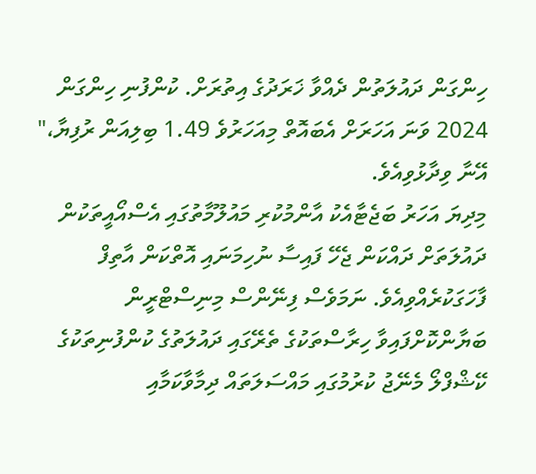ހިންގަން ދައުލަތުން ދެއްވާ ޚަރަދުގެ އިތުރަށް. ކުންފުނި ހިންގަން 2024 ވަނަ އަހަރަށް އެބައޮތް މިއަހަރުވެ 1.49 ބިލިއަން ރުފިޔާ،" އޭނާ ވިދާޅުވިއެވެ.
މިދިޔަ އަހަރު ބަޖެޓާއެކު އާންމުކުރި މައުލޫމާތުގައި އެސްއޯއީތަކުން ދައުލަތަށް ދައްކަން ޖެހޭ ފައިސާ ނުހިމަނައި އޮތްކަން އާތިފް ފާހަގަކުރެއްވިއެވެ. ނަމަވެސް ފިނޭންސް މިނިސްޓްރީން ބަޔާންކޮށްފައިވާ ހިރާސްތަކުގެ ތެރޭގައި ދައުލަތުގެ ކުންފުނިތަކުގެ ކޭޝްފްލޯ މެނޭޖު ކުރުމުގައި މައްސަލަތައް ދިމާވާކަމާއި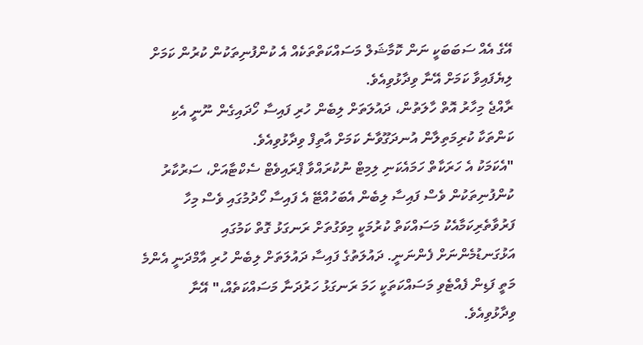އޭގެ އެއް ސަބަބަކީ ނަން ކޮމާޝަލް މަސައްކަތްތަކެއް އެ ކުންފުނިތަކުން ކުރުން ކަމަށް ލިޔެފައިވާ ކަމަށް އޭނާ ވިދާޅުވިއެވެ.
ރާއްޖެ މިހާރު އޮތް ހާލަތުން، ދައުލަތަށް ލިބެން ހުރި ފައިސާ ހޯދައިގެން ނޫނީ އެކި ކަންތަކާ ކުރިމަތިލާން އުނދަގޫވާނެ ކަމަށް އާތިފް ވިދާޅުވިއެވެ.
"އެކަމަކު އެ ހަރަކާތް ހަމައެކަނި ލިމިޓް ނުކުރައްވާ ޕްރައިވެޓް ސެކްޓާއަށް، ސަރުކާރު ކުންފުނިތަކުން ވެސް ފައިސާ ލިބެން އެބަހުއްޓޭ އެ ފައިސާ ހޯދުމުގައި ވެސް މިހާ ފަރުވާތެރިކަމާއެކު މަސައްކަތް ކުރުމަކީ މިވަގުތަށް ރަނގަޅު ގޮތް ކަމުގައި އަޅުގަނޑުމެންނަށް ފެންނަނީ. ދައުލަތުގެ ފައިސާ ދައުލަތަށް ލިބެން ހުރި އާމްދަނީ އެންމެ މަތީ ފަޑިން ފެއްޓެވި މަސައްކަތަކީ ހަމަ ރަނގަޅު ހަރުދަނާ މަސައްކަތެއް،" އޭނާ ވިދާޅުވިއެވެ.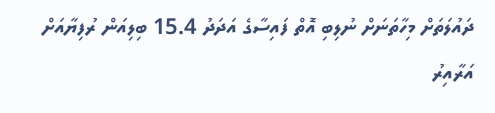ދައުލަތަށް މިހާތަނަށް ނުލިބި އޮތް ފައިސާގެ އަދަދު 15.4 ބިލިއަން ރުފިޔާއަށް އަރާއިރު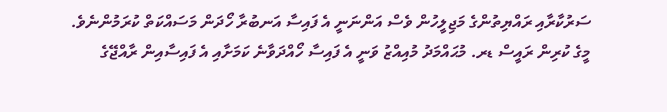ސަރުކާރާއި ރައްޔިތުންގެ މަޖިލީހުން ވެސް އަންނަނީ އެ ފައިސާ އަނބުރާ ހޯދަން މަސައްކަތް ކުރަމުންނެވެ.
މީގެ ކުރިން ރައީސް ޑރ. މުޙައްމަދު މުއިއްޒު ވަނީ އެ ފައިސާ ހޯއްދަވާނެ ކަމަށާއި އެ ފައިސާއިން ރާއްޖޭގެ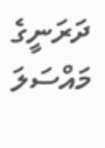ދަރަނީގެ މައްސަލަ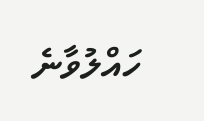ހައްލުވާނެ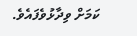ކަމަށް ވިދާޅުވެފައެވެ.